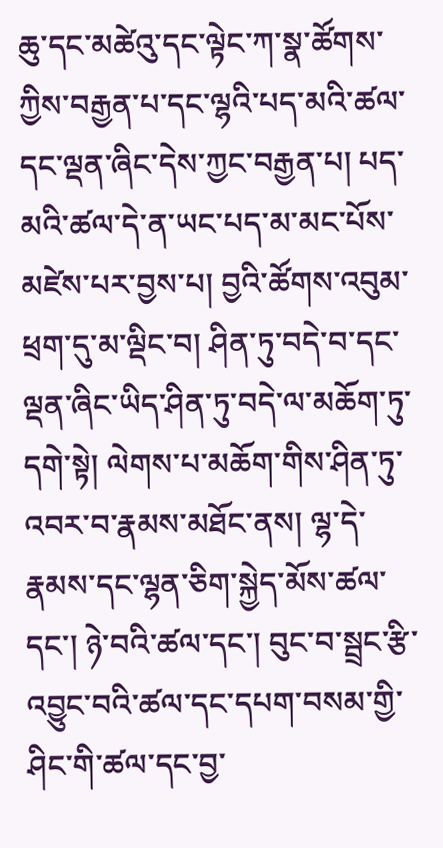ཆུ་དང་མཚེའུ་དང་ལྟེང་ཀ་སྣ་ཚོགས་ཀྱིས་བརྒྱན་པ་དང་ལྷའི་པད་མའི་ཚལ་དང་ལྡན་ཞིང་དེས་ཀྱང་བརྒྱན་པ། པད་མའི་ཚལ་དེ་ན་ཡང་པད་མ་མང་པོས་མཛེས་པར་བྱས་པ། བྱའི་ཚོགས་འབུམ་ཕྲག་དུ་མ་ལྡིང་བ། ཤིན་ཏུ་བདེ་བ་དང་ལྡན་ཞིང་ཡིད་ཤིན་ཏུ་བདེ་ལ་མཆོག་ཏུ་དགེ་སྟེ། ལེགས་པ་མཆོག་གིས་ཤིན་ཏུ་འབར་བ་རྣམས་མཐོང་ནས། ལྷ་དེ་རྣམས་དང་ལྷན་ཅིག་སྐྱེད་མོས་ཚལ་དང་། ཉེ་བའི་ཚལ་དང་། བུང་བ་སྦྲང་རྩི་འབྱུང་བའི་ཚལ་དང་དཔག་བསམ་གྱི་ཤིང་གི་ཚལ་དང་བྱ་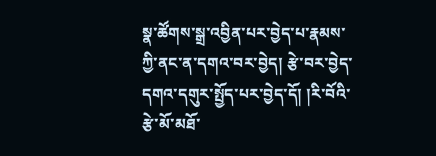སྣ་ཚོགས་སྒྲ་འབྱིན་པར་བྱེད་པ་རྣམས་ཀྱི་ནང་ན་དགའ་བར་བྱེད། རྩེ་བར་བྱེད་དགའ་དགུར་སྤྱོད་པར་བྱེད་དོ། །རི་བོའི་རྩེ་མོ་མཐོ་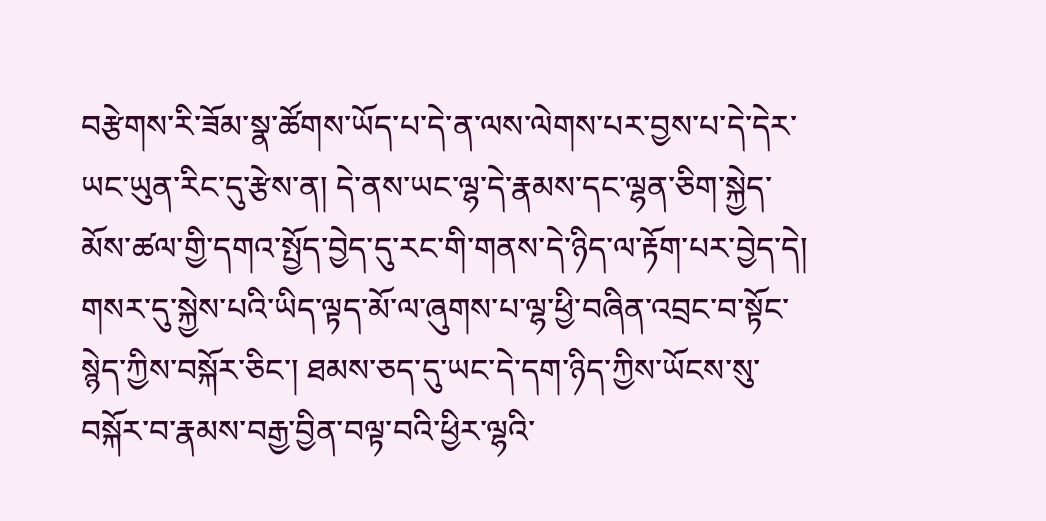བརྩེགས་རི་ཟོམ་སྣ་ཚོགས་ཡོད་པ་དེ་ན་ལས་ལེགས་པར་བྱས་པ་དེ་དེར་ཡང་ཡུན་རིང་དུ་རྩེས་ན། དེ་ནས་ཡང་ལྷ་དེ་རྣམས་དང་ལྷན་ཅིག་སྐྱེད་མོས་ཚལ་གྱི་དགའ་སྤྱོད་བྱེད་དུ་རང་གི་གནས་དེ་ཉིད་ལ་རྟོག་པར་བྱེད་དེ། གསར་དུ་སྐྱེས་པའི་ཡིད་ལྟད་མོ་ལ་ཞུགས་པ་ལྷ་ཕྱི་བཞིན་འབྲང་བ་སྟོང་སྙེད་ཀྱིས་བསྐོར་ཅིང་། ཐམས་ཅད་དུ་ཡང་དེ་དག་ཉིད་ཀྱིས་ཡོངས་སུ་བསྐོར་བ་རྣམས་བརྒྱ་བྱིན་བལྟ་བའི་ཕྱིར་ལྷའི་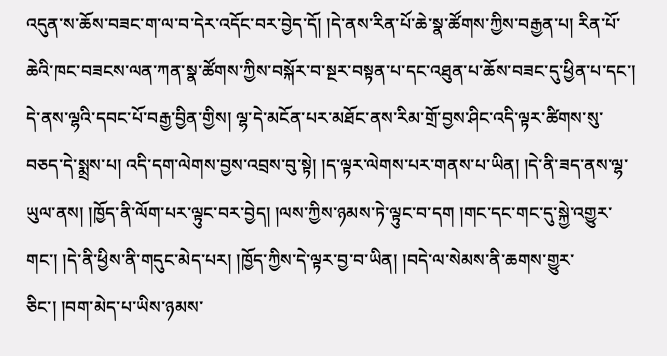འདུན་ས་ཆོས་བཟང་ག་ལ་བ་དེར་འདོང་བར་བྱེད་དོ། །དེ་ནས་རིན་པོ་ཆེ་སྣ་ཚོགས་ཀྱིས་བརྒྱན་པ། རིན་པོ་ཆེའི་ཁང་བཟངས་ལན་ཀན་སྣ་ཚོགས་ཀྱིས་བསྐོར་བ་སྔར་བསྟན་པ་དང་འཐུན་པ་ཆོས་བཟང་དུ་ཕྱིན་པ་དང་། དེ་ནས་ལྷའི་དབང་པོ་བརྒྱ་བྱིན་གྱིས། ལྷ་དེ་མངོན་པར་མཐོང་ནས་རིམ་གྲོ་བྱས་ཤིང་འདི་ལྟར་ཚིགས་སུ་བཅད་དེ་སྨྲས་པ། འདི་དག་ལེགས་བྱས་འབྲས་བུ་སྟེ། །ད་ལྟར་ལེགས་པར་གནས་པ་ཡིན། །དེ་ནི་ཟད་ནས་ལྷ་ཡུལ་ནས། །ཁྱོད་ནི་ལོག་པར་ལྟུང་བར་བྱེད། །ལས་ཀྱིས་ཉམས་ཏེ་ལྟུང་བ་དག །གང་དང་གང་དུ་སྐྱེ་འགྱུར་གང་། །དེ་ནི་ཕྱིས་ནི་གདུང་མེད་པར། །ཁྱོད་ཀྱིས་དེ་ལྟར་བྱ་བ་ཡིན། །བདེ་ལ་སེམས་ནི་ཆགས་གྱུར་ཅིང་། །བག་མེད་པ་ཡིས་ཉམས་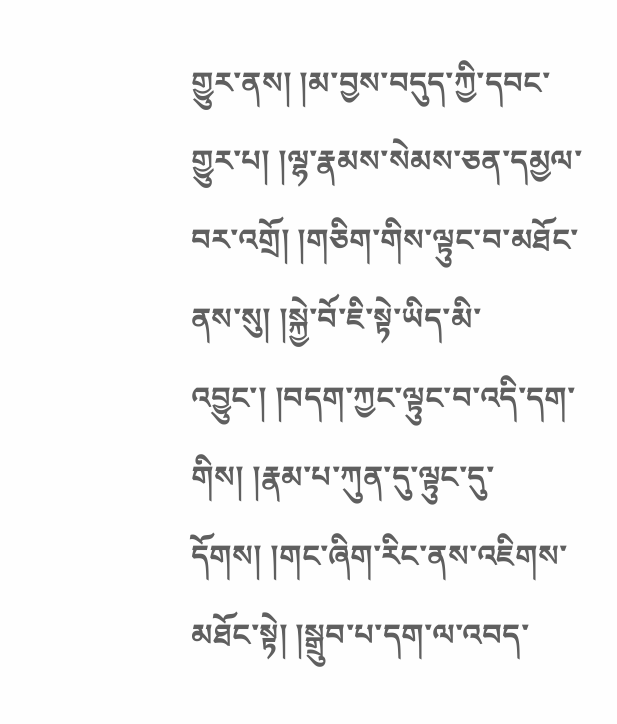གྱུར་ནས། །མ་བྱས་བདུད་ཀྱི་དབང་གྱུར་པ། །ལྷ་རྣམས་སེམས་ཅན་དམྱལ་བར་འགྲོ། །གཅིག་གིས་ལྟུང་བ་མཐོང་ནས་སུ། །སྐྱེ་བོ་ཇི་སྟེ་ཡིད་མི་འབྱུང་། །བདག་ཀྱང་ལྟུང་བ་འདི་དག་གིས། །རྣམ་པ་ཀུན་དུ་ལྟུང་དུ་དོགས། །གང་ཞིག་རིང་ནས་འཇིགས་མཐོང་སྟེ། །སྒྲུབ་པ་དག་ལ་འབད་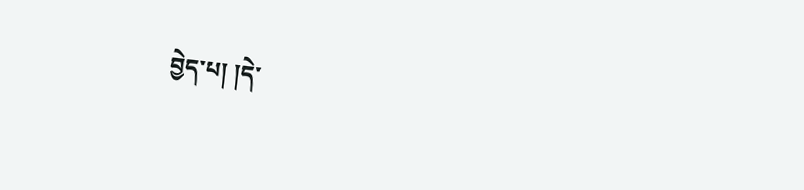བྱེད་པ། །དེ་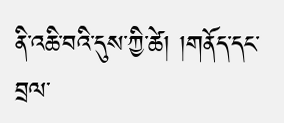ནི་འཆི་བའི་དུས་ཀྱི་ཚེ། །གནོད་དང་བྲལ་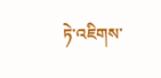ཏེ་འཇིགས་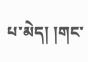པ་མེད། །གང་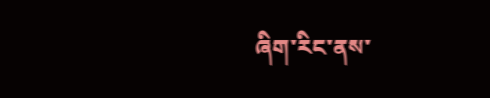ཞིག་རིང་ནས་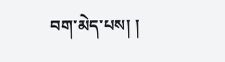བག་མེད་པས། །